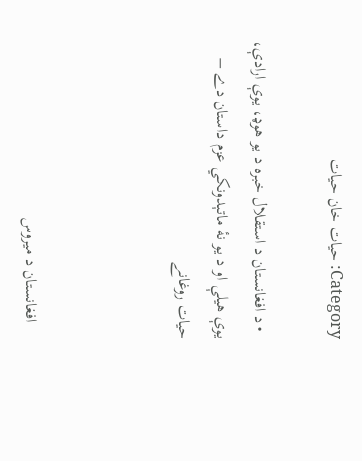Category: حيات خان حيات

  • د افغانستان د استقلال خبره د یو هوډ، یوې ارادې، یوې هیلې او د یو نۀ ماتېدونکي عزم داستان دے – حيات روغانے



    افغانستان د میروس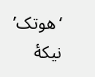‘هوتک’ نیکۀ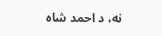نه، د احمد شاه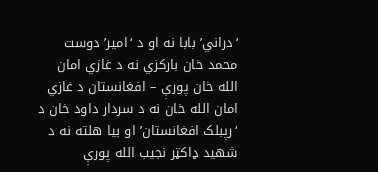‘دراني’ بابا نه او د ‘امیر’ دوست محمد خان بارکزي نه د غازي امان الله خان پورې – افغانستان د غازي امان الله خان نه د سردار داود خان د ‘رپبلک افغانستان’ او بیا هلته نه د شهید ډاکټر نجیب الله پورې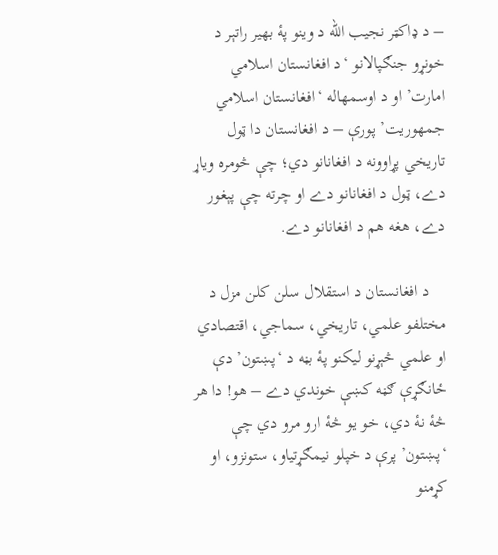– د ډاکټر نجیب الله د وینو پۀ بهیر راتېر د خونړو جنګپالانو ‘د افغانستان اسلامي امارت’ او د اوسمهاله ‘افغانستان اسلامي جمهوریت’ پورې – د افغانستان دا ټول تاریخي پړاوونه د افغانانو دي؛ چې څومره ویاړ دے، ټول د افغانانو دے او چرته چې پېغور دے، هغه هم د افغانانو دے.

    د افغانستان د استقلال سلن کلن مزل د مختلفو علمي، تاریخي، سماجي، اقتصادي او علمي څېړنو لیکنو پۀ بڼه د ‘پښتون’ دې ځانګړې ګڼه کښې خوندي دے – هو! دا هر څۀ نۀ دي، خو یو څۀ ارو مرو دي چې ‘پښتون’ پرې د خپلو نیمګړتیاو، ستونزو، او کړمنو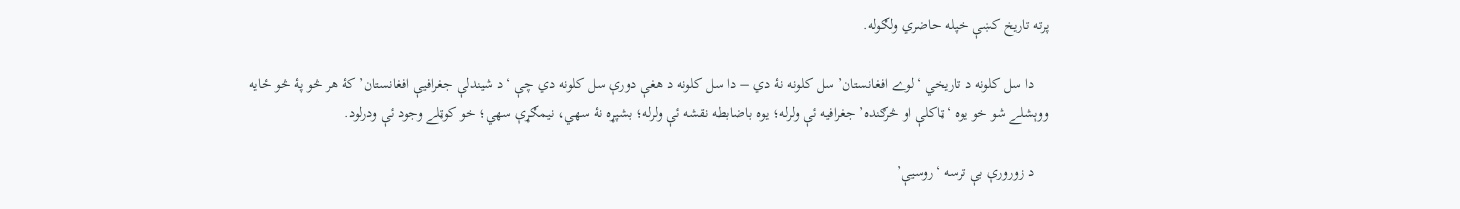پرته تاریخ کښې خپله حاضري ولګوله.

    دا سل کلونه د تاریخي ‘لوے افغانستان’ سل کلونه نۀ دي – دا سل کلونه د هغې دورې سل کلونه دي چې ‘د شیندلې جغرافیې افغانستان’ کۀ هر څو پۀ څو ځایه ووېشلے شو خو یوه ‘ټاکلې او څرګنده’ جغرافیه ئې ولرله؛ یوه باضابطه نقشه ئې ولرله؛ بشپړه نۀ سهي، نیمګړې سهي؛ خو کوټلے وجود ئې ودرلود.

    د زورورې بې ترسه ‘روسیې’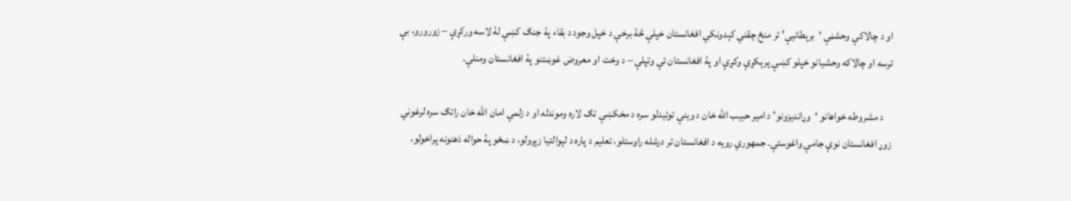او د چالاکې وحشڼې ‘برېطانیې’ تر منځ چقني کېدونکي افغانستان خپلې څۀ برخې د خپل وجود د بقاء پۀ جنګ کښې لۀ لاسه ورکړې – زورورو، بې ترسه او چالاکه وحشیانو خپلو کښې پرېکړې وکړې او پۀ افغانستان ئې وتپلې – د وخت او معروض غوښتنو پۀ افغانستان ومنلې.

    د مشروطه خواهانو ‘وړاندیزونو’ د امیر حبیب الله خان د وینې توئیدلو سره د مخکښې تګ لاره وموندله او د زلمي امان الله خان راتګ سره لرغوني زوړ افغانستان نوې جامې واغوستې. جمهوري رویه د افغانستان تر درشله راوستلو، تعلیم د پاره د لېوالتیا زېږولو، د ښځو پۀ حواله ذهنونه پراخولو،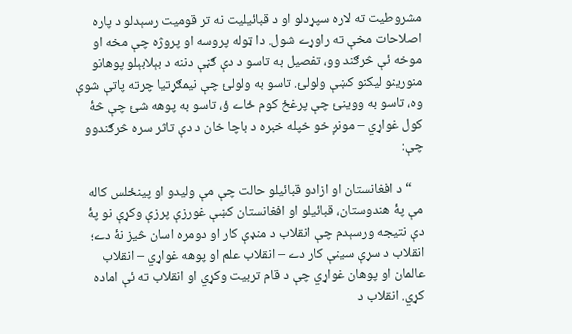مشروطیت ته لاره سپړدلو او د قبائیلیت نه تر قومیت رسېدلو د پاره اصلاحات مخې ته راوړے شول. دا ټوله پروسه او پروژه چې مخه او موخه ئې څرګند وو، تفصیل به تاسو د دې ګڼې دننه د بېلابېلو پوهانو منورینو لیکنو کښې ولولئ. تاسو به ولولئ چې نیمګړتیا چرته پاتې شوې وه، تاسو به ووینئ چې پرغځ کوم ځاے ؤ، تاسو به پوهه شئ چې څۀ کول غواړي – مونږ خو خپله خبره د باچا خان د دې تاثر سره څرګندوو چې:

    “د افغانستان او ازادو قبائیلو حالت چې مې ولیدو او پینځلس کاله مې پۀ هندوستان، قبائیلو او افغانستان کښې غورزې پرزې وکړې نو پۀ دې نتیجه ورسېدم چې انقلاب د منډې کار او دومره اسان څیز نۀ دے؛ انقلاب د سړې سینې کار دے – انقلاب علم او پوهه غواړي – انقلاب عالمان او پوهان غواړي چې د قام تربیت وکړي او انقلاب ته ئې اماده کړي. انقلاب د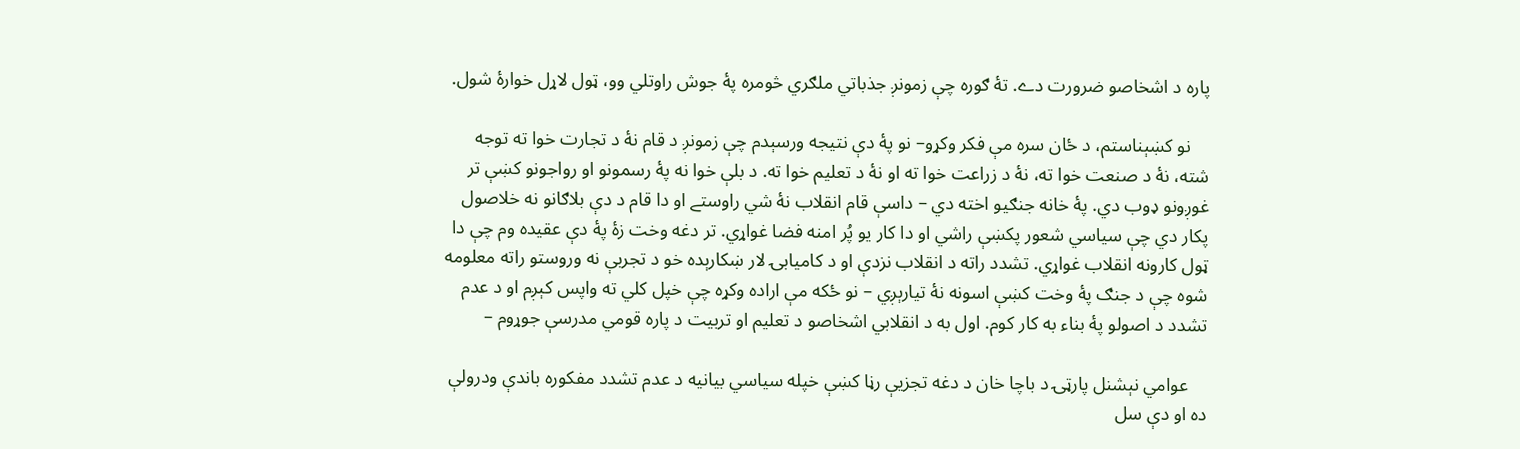پاره د اشخاصو ضرورت دے. تۀ ګوره چې زمونږ جذباتي ملګري څومره پۀ جوش راوتلي وو، ټول لاړل خوارۀ شول.

    نو کښېناستم، د ځان سره مې فکر وکړو– نو پۀ دې نتیجه ورسېدم چې زمونږ د قام نۀ د تجارت خوا ته توجه شته، نۀ د صنعت خوا ته، نۀ د زراعت خوا ته او نۀ د تعلیم خوا ته. د بلې خوا نه پۀ رسمونو او رواجونو کښې تر غوږونو ډوب دي. پۀ خانه جنګیو اخته دي – داسې قام انقلاب نۀ شي راوستے او دا قام د دې بلاګانو نه خلاصول پکار دي چې سیاسي شعور پکښې راشي او دا کار یو پُر امنه فضا غواړي. تر دغه وخت زۀ پۀ دې عقیده وم چې دا ټول کارونه انقلاب غواړي. تشدد راته د انقلاب نزدې او د کامیابۍ لار ښکارېده خو د تجربې نه وروستو راته معلومه شوه چې د جنګ پۀ وخت کښې اسونه نۀ تیارېږي – نو ځکه مې اراده وکړه چې خپل کلي ته واپس کېږم او د عدم تشدد د اصولو پۀ بناء به کار کوم. اول به د انقلابي اشخاصو د تعلیم او تربیت د پاره قومي مدرسې جوړوم –

    عوامي نېشنل پارټۍ د باچا خان د دغه تجزیې رڼا کښې خپله سیاسي بیانیه د عدم تشدد مفکوره باندې ودرولې ده او دې سل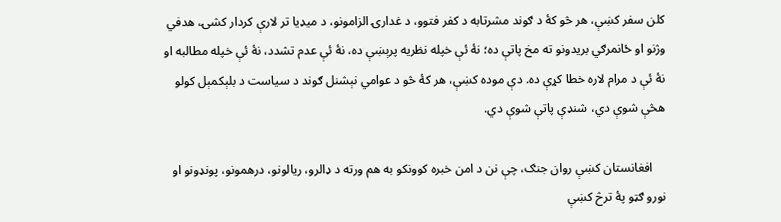کلن سفر کښې، هر څو کۀ د ګوند مشرتابه د کفر فتوو، د غدارۍ الزامونو، د میډیا تر لارې کردار کشۍ، هدفي وژنو او ځانمرګي بریدونو ته مخ پاتې ده؛ نۀ ئې خپله نظریه پرېښې ده، نۀ ئې عدم تشدد، نۀ ئې خپله مطالبه او نۀ ئې د مرام لاره خطا کړې ده. دې موده کښې، هر کۀ څو د عوامي نېشنل ګوند د سیاست د بلېکمېل کولو هڅې شوې دي، شنډې پاتې شوې دي.

    افغانستان کښې روان جنګ، چې نن د امن خبره کوونکو به هم ورته د ډالرو، ریالونو، درهمونو، پونډونو او نورو ګټو پۀ ترڅ کښې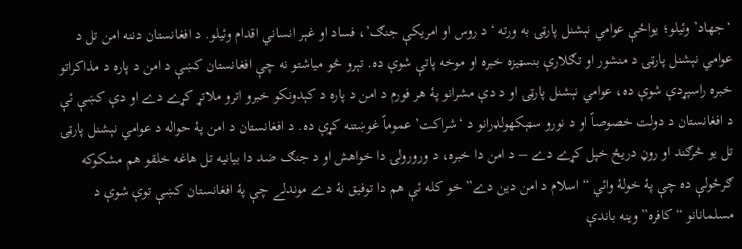‘جهاد’ وئیلو؛ یواځې عوامي نېشنل پارټۍ به ورته ‘د روس او امریکې جنګ’، فساد او غېر انساني اقدام وئیلو. د افغانستان دننه امن تل د عوامي نېشنل پارټۍ د منشور او تګلارې بنسټیزه خبره او موخه پاتې شوې ده. تېرو څو میاشتو نه چې افغانستان کښې د امن د پاره د مذاکراتو خبره راسپړدې شوې ده، عوامي نېشنل پارټۍ او د دې مشرانو پۀ هر فورم د امن د پاره د کېدونکو خبرو اترو ملاتړ کړے دے او دې کښې ئې د افغانستان د دولت خصوصاً او د نورو سټېکهولډرانو د ‘شراکت’ عموماً غوښتنه کړې ده. د افغانستان د امن پۀ حواله د عوامي نېشنل پارټۍ تل یو څرګند او روڼ دریځ خپل کړے دے – د امن دا خبره، د ورورولۍ دا خواهش او د جنګ ضد دا بیانیه تل هاغه خلقو هم مشکوکه ګرځولې ده چې پۀ خولۀ وائي “اسلام د امن دین دے” خو کله ئې هم دا توفیق نۀ دے موندلے چې پۀ افغانستان کښې توې شوې د مسلمانانو “کافره” وینه باندې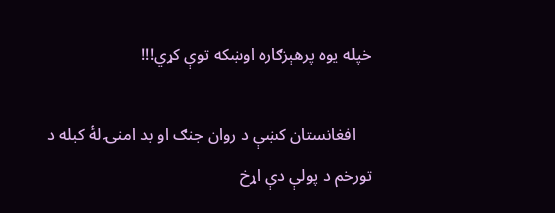خپله یوه پرهېزګاره اوښکه توې کړي!!!

    افغانستان کښې د روان جنګ او بد امنۍ لۀ کبله د تورخم د پولې دې اړخ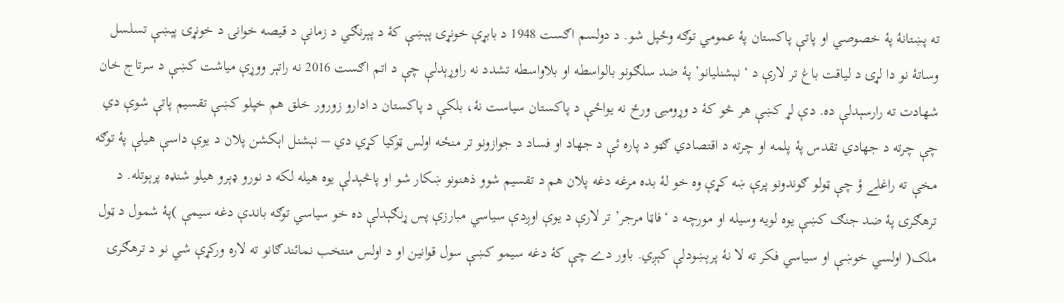ته پښتانۀ پۀ خصوصي او پاتې پاکستان پۀ عمومي توګه وځپل شو. د دولسم اګست 1948 د بابړې خونړۍ پېښې کۀ د پېرنګي د زمانې د قیصه خوانۍ د خونړۍ پېښې تسلسل وساتۀ نو دا لړۍ د لیاقت باغ تر لارې د ‘نېشنلیانو’ پۀ ضد سلګونو بالواسطه او بلاواسطه تشدد نه راوړېدلې چې د اتم اګست 2016 نه راتېر ووړې میاشت کښې د سرتاج خان شهادت ته رارسېدلې ده. دې لړ کښې هر څو کۀ د وړومبۍ ورځ نه یواځې د پاکستان سیاست نۀ، بلکې د پاکستان د ادارو زورور خلق هم خپلو کښې تقسیم پاتې شوې دي چې چرته د جهادي تقدس پۀ پلمه او چرته د اقتصادي ګټو د پاره ئې د جهاد او فساد د جوازونو تر منځه اولس ټوکیا کړي دي – نېشنل اېکشن پلان د یوې داسې هیلې پۀ توګه مخې ته راغلے ؤ چې ټولو ګوندونو پرې ښه کړې وه خو لۀ بده مرغه دغه پلان هم د تقسیم شوو ذهنونو ښکار شو او پاڅېدلې یوه هیله لکه د نورو ډېرو هیلو شنډه پرېوتله. د ترهګرۍ پۀ ضد جنګ کښې یوه لویه وسیله او مورچه د ‘فاټا مرجر’ تر لارې د یوې اوږدې سیاسي مبارزې پس ړنګېدلې ده خو سیاسي توګه باندې دغه سیمې )پۀ شمول د ټول ملک( اولسي خوښې او سیاسي فکر ته لا نۀ پرېښودلې کېږي. باور دے چې کۀ دغه سیمو کښې سول قوانین او د اولس منتخب نمائندګانو ته لاره ورکړې شي نو د ترهګرۍ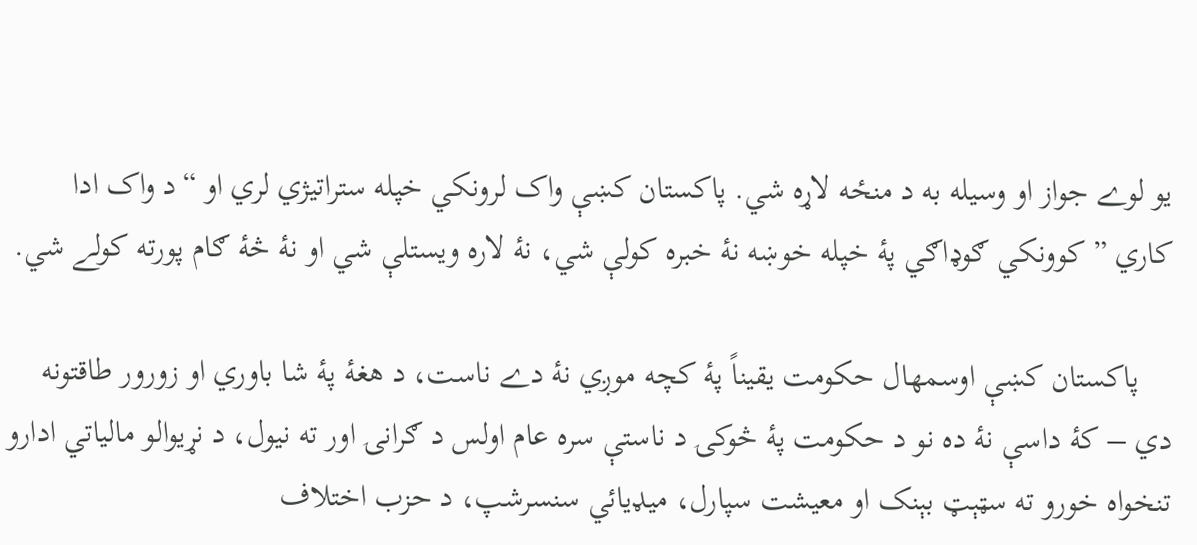یو لوے جواز او وسیله به د منځه لاړه شي. پاکستان کښې واک لرونکي خپله ستراتیژي لري او “د واک ادا کاري ” کوونکي ګوډاګي پۀ خپله خوښه نۀ خبره کولې شي، نۀ لاره ویستلې شي او نۀ څۀ ګام پورته کولے شي.

    پاکستان کښې اوسمهال حکومت یقیناً پۀ کچه موږي نۀ دے ناست، د هغۀ پۀ شا باوري او زورور طاقتونه دي – کۀ داسې نۀ ده نو د حکومت پۀ څوکۍ د ناستې سره عام اولس د ګرانۍ اور ته نیول، د نړیوالو مالیاتي ادارو تنخواه خورو ته سټېټ بېنک او معیشت سپارل، میډیائي سنسرشپ، د حزب اختلاف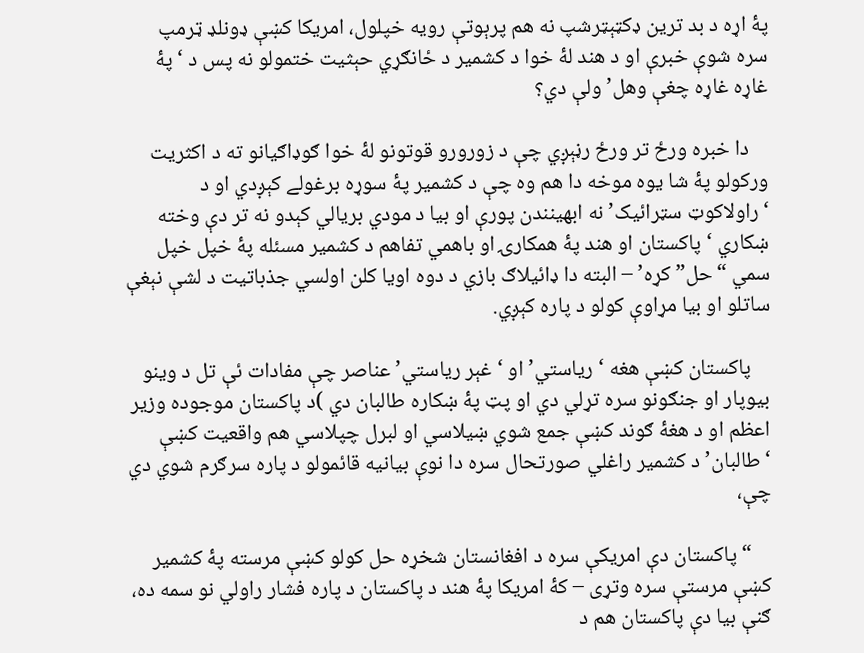پۀ اړه د بد ترین ډکټېټرشپ نه هم پرېوتې رویه خپلول، امریکا کښې ډونلډ ټرمپ سره شوې خبرې او د هند لۀ خوا د کشمیر د ځانګړي حېثیت ختمولو نه پس د ‘پۀ غاړه غاړه چغې وهل’ ولې دي؟

    دا خبره ورځ تر ورځ رڼېږي چې د زورورو قوتونو لۀ خوا ګوډاګیانو ته د اکثریت ورکولو پۀ شا یوه موخه دا هم وه چې د کشمیر پۀ سوړه برغولے کېږدي او د ‘راولاکوټ سټرائیک’ نه ابهینندن پورې او بیا د مودي بریالي کېدو نه تر دې وخته ښکاري ‘پاکستان او هند پۀ همکارۍ او باهمي تفاهم د کشمیر مسئله پۀ خپل خپل سمي “حل” کړه’ – البته دا ډائیلاګ بازي د دوه اویا کلن اولسي جذباتیت د لشې نېغې ساتلو او بیا مړاوې کولو د پاره کېږي.

    پاکستان کښې هغه ‘ریاستي’ او ‘غېر ریاستي’ عناصر چې مفادات ئې تل د وینو بیوپار او جنګونو سره تړلي دي او پټ پۀ ښکاره طالبان دي )د پاکستان موجوده وزیر اعظم او د هغۀ ګوند کښې جمع شوي ښيلاسي او لبرل چپلاسي هم واقعیت کښې ‘طالبان’ د کشمیر راغلي صورتحال سره دا نوې بیانیه قائمولو د پاره سرګرم شوي دي چې،

    “پاکستان دې امریکې سره د افغانستان شخړه حل کولو کښې مرسته پۀ کشمیر کښې مرستې سره وتړی – کۀ امریکا پۀ هند د پاکستان د پاره فشار راولي نو سمه ده، ګنې بیا دې پاکستان هم د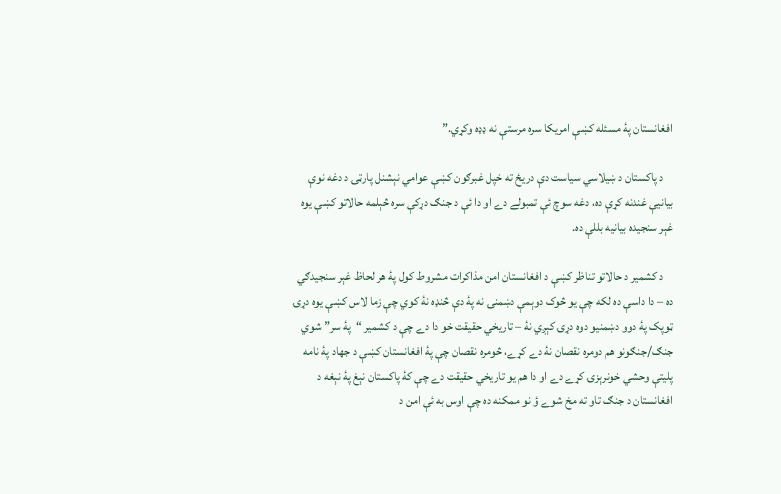افغانستان پۀ مسئله کښې امریکا سره مرستې نه ډډه وکړي.”

    د پاکستان د ښیلاسي سیاست دې دریځ ته خپل غبرګون کښې عوامي نېشنل پارټۍ د دغه نوې بیانیې غندنه کړې ده، دغه سوچ ئې تمبولے دے او دا ئې د جنګ دړکې سره څېلمه حالاتو کښې یوه غېر سنجیده بیانیه بللې ده.

    د کشمیر د حالاتو تناظر کښې د افغانستان امن مذاکرات مشروط کول پۀ هر لحاظ غېر سنجیدګي ده – دا داسې ده لکه چې یو څوک دوېمې دښمنۍ نه پۀ دې څنډه نۀ کوي چې زما لاس کښې یوه دړۍ ټوپک پۀ دوو دښمنیو دوه دړۍ کېږي نۀ – تاریخي حقیقت خو دا دے چې د کشمیر “پۀ سر” شوي جنګ/جنګونو هم دومره نقصان نۀ دے کړے، څومره نقصان چې پۀ افغانستان کښې د جهاد پۀ نامه پلیتې وحشي خونرېزۍ کړے دے او دا هم یو تاریخي حقیقت دے چې کۀ پاکستان نېغ پۀ نېغه د افغانستان د جنګ تاو ته مخ شوے ؤ نو ممکنه ده چې اوس به ئې امن د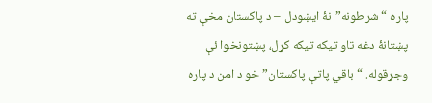پاره “شرطونه” نۀ ایښودل – د پاکستان مخې ته پښتانۀ دغه تاو تیکه تیکه کړل، پښتونخوا ئې وجړقوله. “باقي پاتې پاکستان” خو د امن د پاره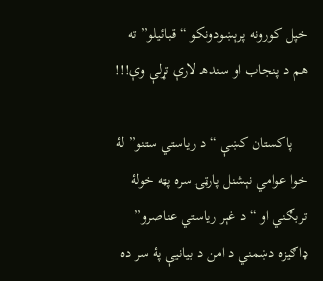خپل کورونه پرېښودونکو “قبائیلو” ته هم د پنجاب او سندهـ لارې تړلې وې!!!

    پاکستان کښې “د ریاستي ستنو” لۀ خوا عوامي نېشنل پارټۍ سره پټه خولۀ تربګني او “د غېر ریاستي عناصرو” ډاګیزه دښمني د امن د بیانیې پۀ سر ده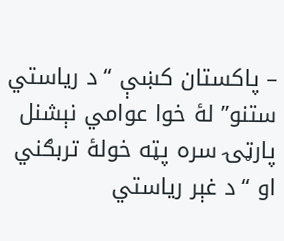– پاکستان کښې “د ریاستي ستنو” لۀ خوا عوامي نېشنل پارټۍ سره پټه خولۀ تربګني او “د غېر ریاستي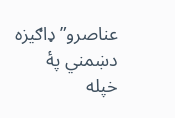عناصرو” ډاګیزه دښمني پۀ خپله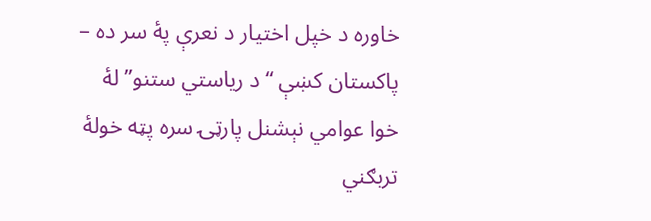خاوره د خپل اختیار د نعرې پۀ سر ده – پاکستان کښې “د ریاستي ستنو” لۀ خوا عوامي نېشنل پارټۍ سره پټه خولۀ تربګني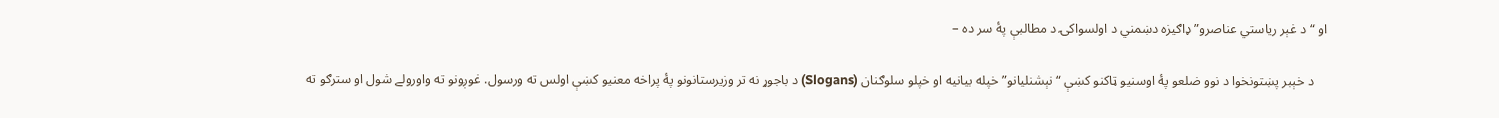او “د غېر ریاستي عناصرو” ډاګیزه دښمني د اولسواکۍ د مطالبې پۀ سر ده –

    د خېبر پښتونخوا د نوو ضلعو پۀ اوسنیو ټاکنو کښې “نېشنلیانو” خپله بیانیه او خپلو سلوګنان (Slogans) د باجوړ نه تر وزیرستانونو پۀ پراخه معنیو کښې اولس ته ورسول. غوږونو ته واورولے شول او سترګو ته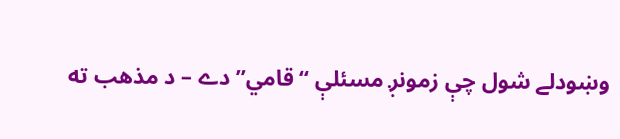وښودلے شول چې زمونږ مسئلې “قامي” دے – د مذهب ته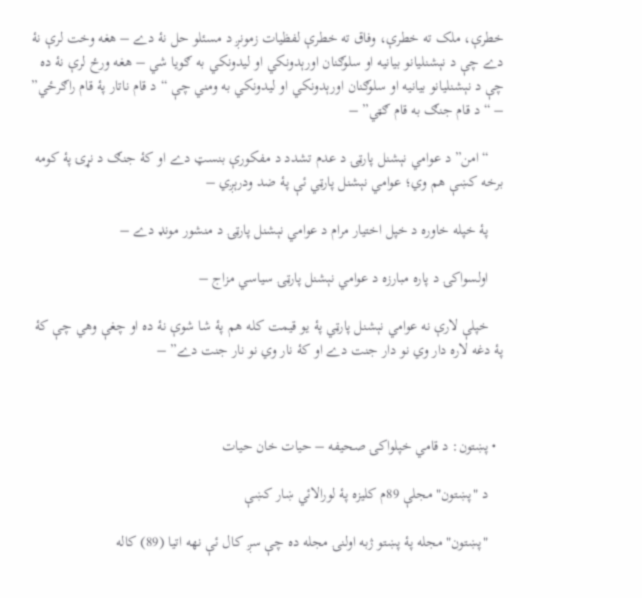خطرې، ملک ته خطرې، وفاق ته خطرې لفظیات زمونږ د مسئلو حل نۀ دے – هغه وخت لرې نۀ دے چې د نېشنلیانو بیانیه او سلوګنان اورېدونکي او لیدونکي به ګویا شي – هغه ورځ لرې نۀ ده چې د نېشنلیانو بیانیه او سلوګنان اورېدونکي او لیدونکي به ومني چې “د قام ناتار پۀ قام راګرځي” – “د قام جنګ به قام ګټي” –

    “امن” د عوامي نېشنل پارټۍ د عدم تشدد د مفکورې بنسټ دے او کۀ جنګ د نړۍ پۀ کومه برخه کښې هم وي؛ عوامي نېشنل پارټي ئې پۀ ضد ودرېږي –

    پۀ خپله خاوره د خپل اختیار مرام د عوامي نېشنل پارټۍ د منشور مونډ دے –

    اولسواکۍ د پاره مبارزه د عوامي نېشنل پارټۍ سیاسي مزاج –

    خپلې لارې نه عوامي نېشنل پارټي پۀ یو قیمت کله هم پۀ شا شوې نۀ ده او چغې وهي چې کۀ پۀ دغه لاره دار وي نو دار جنت دے او کۀ نار وي نو نار جنت دے” –



  • پښتون: د قامي خپلواکۍ صحيفه – حیات خان حیات

    د "پښتون" مجلې 89م کليزه پۀ لورالائي ښار کښې

    "پښتون" مجله پۀ پښتو ژبه اولنۍ مجله ده چې سږ کال ئې نهه اتیا (89) کاله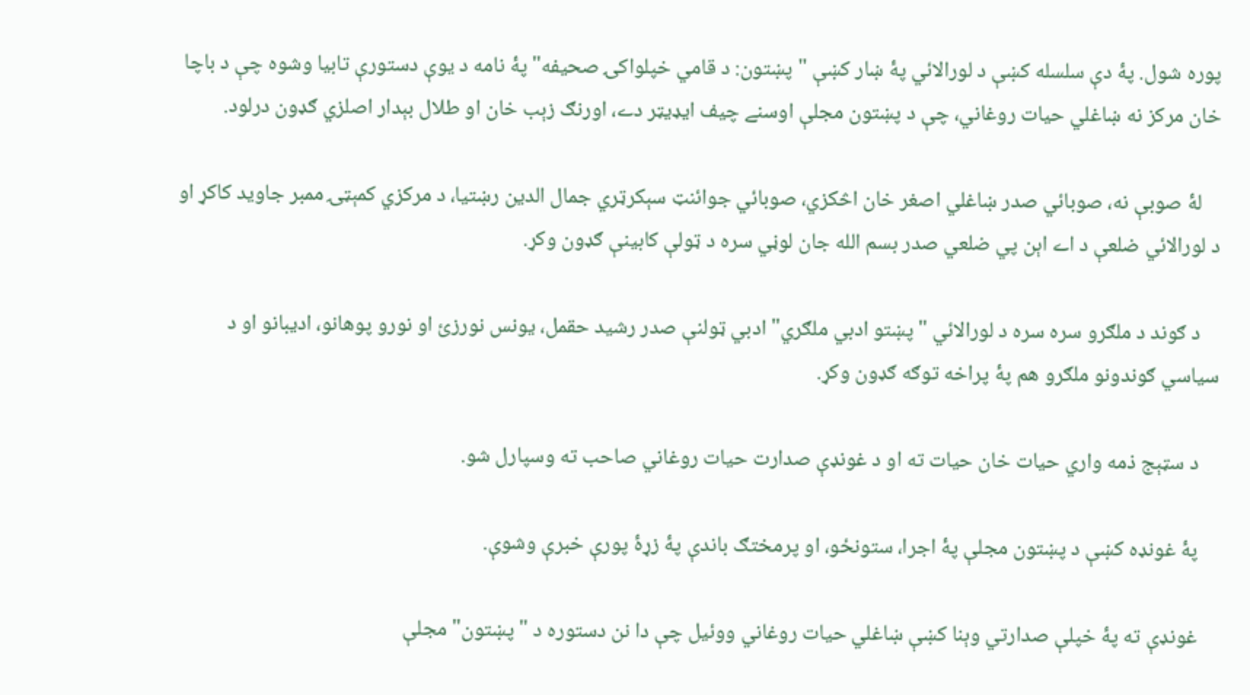پوره شول. پۀ دې سلسله کښې د لورالائي پۀ ښار کښې "پښتون: د قامي خپلواکۍ صحيفه" پۀ نامه د یوې دستورې تابیا وشوه چې د باچا خان مرکز نه ښاغلي حيات روغاني، چې د پښتون مجلې اوسنے چيف ايډيټر دے، اورنګ زېب خان او طلال بېدار اصلزي ګډون درلود.

    لۀ صوبې نه، صوبائي صدر ښاغلي اصغر خان اڅکزي، صوبائي جوائنټ سېکرټري جمال الدين رښتيا، د مرکزي کمېټۍ ممبر جاويد کاکړ او د لورالائي ضلعې د اے اېن پي ضلعي صدر بسم الله جان لوڼي سره د ټولې کابينې ګډون وکړ.

    د ګوند د ملګرو سره سره د لورالائي "پښتو ادبي ملګري" ادبي ټولنې صدر رشيد حقمل، يونس نورزئ او نورو پوهانو، اديبانو او د سياسي ګوندونو ملګرو هم پۀ پراخه توګه ګډون وکړ.

    د سټېج ذمه واري حيات خان حيات ته او د غونډې صدارت حيات روغاني صاحب ته وسپارل شو.

    پۀ غونډه کښې د پښتون مجلې پۀ اجرا، ستونځو، او پرمختګ باندې پۀ زړۀ پورې خبرې وشوې.

    غونډې ته پۀ خپلې صدارتي وېنا کښې ښاغلي حيات روغاني ووئيل چې دا نن دستوره د "پښتون" مجلې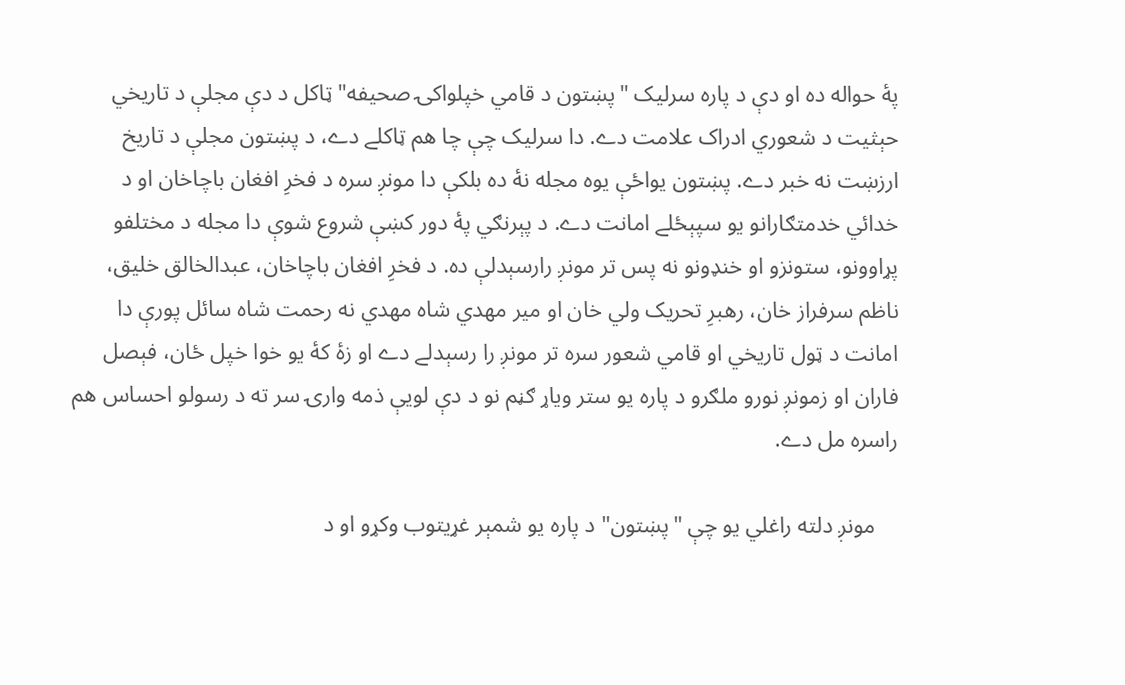پۀ حواله ده او دې د پاره سرلیک "پښتون د قامي خپلواکۍ صحیفه" ټاکل د دې مجلې د تاریخي حېثیت د شعوري ادراک علامت دے. دا سرلیک چې چا هم ټاکلے دے، د پښتون مجلې د تاریخ ارزښت نه خبر دے. پښتون یواځې یوه مجله نۀ ده بلکې دا مونږ سره د فخرِ افغان باچاخان او د خدائي خدمتګارانو یو سپېځلے امانت دے. د پېرنګي پۀ دور کښې شروع شوې دا مجله د مختلفو پړاوونو، ستونزو او خنډونو نه پس تر مونږ رارسېدلې ده. د فخرِ افغان باچاخان، عبدالخالق خلیق، ناظم سرفراز خان، رهبرِ تحریک ولي خان او میر مهدي شاه مهدي نه رحمت شاه سائل پورې دا امانت د ټول تاریخي او قامي شعور سره تر مونږ را رسېدلے دے او زۀ کۀ یو خوا خپل ځان، فېصل فاران او زمونږ نورو ملګرو د پاره یو ستر ویاړ ګڼم نو د دې لویې ذمه وارۍ سر ته د رسولو احساس هم راسره مل دے.

    مونږ دلته راغلي یو چې "پښتون" د پاره یو شمېر غړیتوب وکړو او د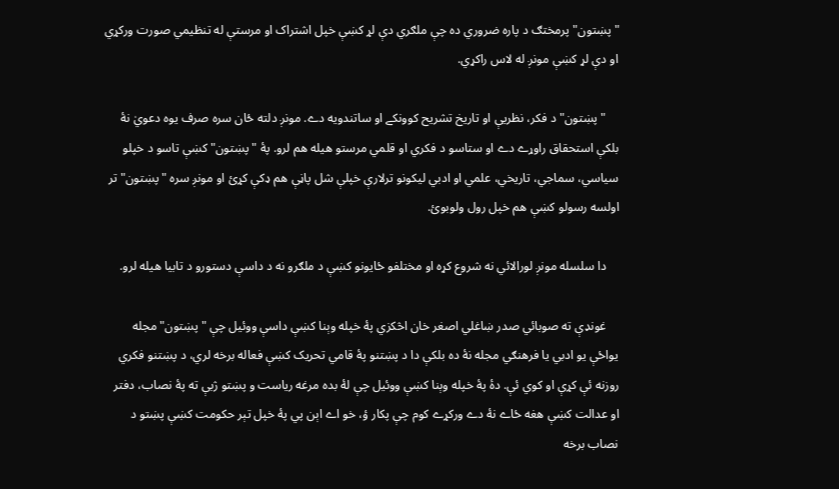"پښتون" پرمختګ د پاره ضروري ده چې ملګري دې لړ کښې خپل اشتراک او مرستې له تنظیمي صورت ورکړي او دې لړ کښې مونږ له لاس راکړي.

    "پښتون" د فکر، نظریې او تاریخ تشریح کوونکے او ساتندویه دے. مونږ دلته ځان سره صرف یوه دعويٰ نۀ بلکې استحقاق راوړے دے او ستاسو د فکري او قلمي مرستو هیله هم لرو. پۀ "پښتون" کښې تاسو د خپلو سیاسي، سماجي، تاریخي، علمي او ادبي لیکونو ترلارې خپلې شل پاڼې هم ډکې کړئ او مونږ سره "پښتون" تر اولسه رسولو کښې هم خپل رول ولوبوئ.

    دا سلسله مونږ لورالائي نه شروع کړه او مختلفو ځایونو کښې د ملګرو نه د داسې دستورو د تابیا هیله لرو.

    غونډې ته صوبائي صدر ښاغلي اصغر خان اڅکزي پۀ خپله وېنا کښې داسې ووئيل چې "پښتون" مجله يواځې يو ادبي يا فرهنګي مجله نۀ ده بلکې دا د پښتنو پۀ قامي تحريک کښې فعاله برخه لري، د پښتنو فکري روزنه ئې کړې او کوي ئې. دۀ پۀ خپله وېنا کښې ووئيل چې لۀ بده مرغه رياست و پښتو ژبې ته پۀ نصاب، دفتر او عدالت کښې هغه ځاے نۀ دے ورکړے کوم چې پکار ؤ، خو اے اېن پي پۀ خپل تېر حکومت کښې پښتو د نصاب برخه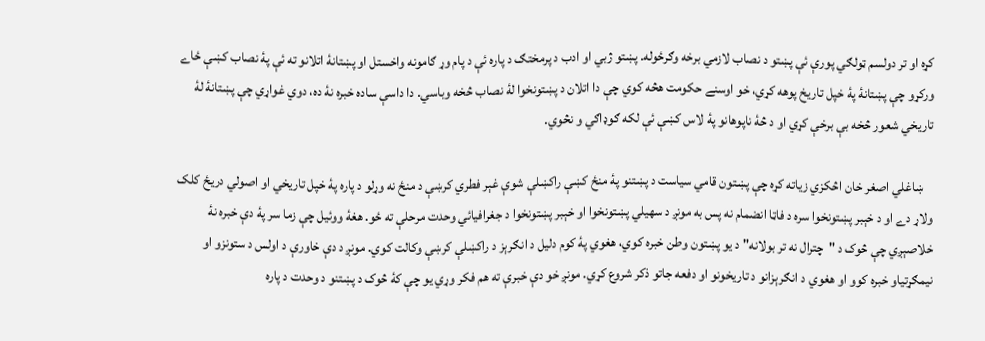کړه او تر دولسم ټولګي پورې ئې پښتو د نصاب لازمي برخه وګرځوله. پښتو ژبي او ادب د پرمختګ د پاره ئې د پام وړ ګامونه واخستل او پښتانۀ اتلانو ته ئې پۀ نصاب کښې ځاے ورکړو چې پښتانۀ پۀ خپل تاريخ پوهه کړي، خو اوسنے حکومت هڅه کوي چې دا اتلان د پښتونخوا لۀ نصاب څخه وباسي. دا داسې ساده خبره نۀ ده، دوي غواړي چې پښتانۀ لۀ تاريخي شعور څخه بې برخې کړي او د څۀ ناپوهانو پۀ لاس کښې ئې لکه ګوډاګي و نڅوي.

    ښاغلي اصغر خان اڅکزي زیاته کړه چې پښتون قامي سیاست د پښتنو پۀ منځ کښې راکښلې شوې غېر فطري کرښې د منځ نه وړلو د پاره پۀ خپل تاریخي او اصولي دریځ کلک ولاړ دے او د خېبر پښتونخوا سره د فاټا انضمام نه پس به مونږ د سهیلي پښتونخوا او خېبر پښتونخوا د جغرافیائي وحدت مرحلې ته ځو. هغۀ ووئیل چې زما سر پۀ دې خبره نۀ خلاصېږي چې څوک د "چترال نه تر بولانه" د یو پښتون وطن خبره کوي، هغوي پۀ کوم دلیل د انګرېز د راکښلې کرښې وکالت کوي. مونږ د دې خاورې د اولس د ستونزو او نیمګړتیاو خبره کوو او هغوي د انګرېزانو د تاریخونو او دفعه جاتو ذکر شروع کړي. مونږ خو دې خبرې ته هم فکر وړي یو چې کۀ څوک د پښتنو د وحدت د پاره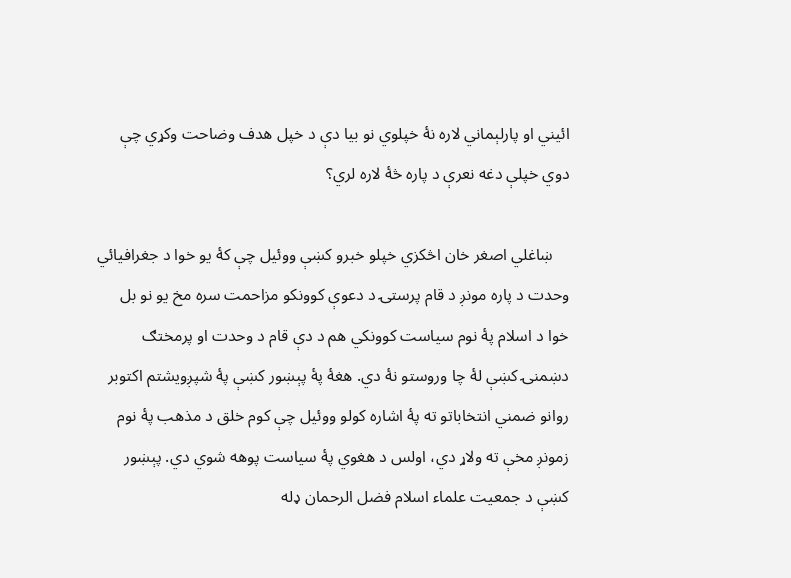ائیني او پارلېماني لاره نۀ خپلوي نو بیا دې د خپل هدف وضاحت وکړي چې دوي خپلې دغه نعرې د پاره څۀ لاره لري؟

    ښاغلي اصغر خان اڅکزي خپلو خبرو کښې ووئیل چې کۀ یو خوا د جغرافیائي وحدت د پاره مونږ د قام پرستۍ د دعوې کوونکو مزاحمت سره مخ یو نو بل خوا د اسلام پۀ نوم سیاست کوونکي هم د دې قام د وحدت او پرمختګ دښمنۍ کښې لۀ چا وروستو نۀ دي. هغۀ پۀ پېښور کښې پۀ شپږویشتم اکتوبر روانو ضمني انتخاباتو ته پۀ اشاره کولو ووئیل چې کوم خلق د مذهب پۀ نوم زمونږ مخې ته ولاړ دي، اولس د هغوي پۀ سیاست پوهه شوي دي. پېښور کښې د جمعیت علماء اسلام فضل الرحمان ډله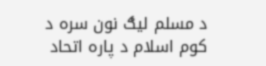د مسلم لیګ نون سره د کوم اسلام د پاره اتحاد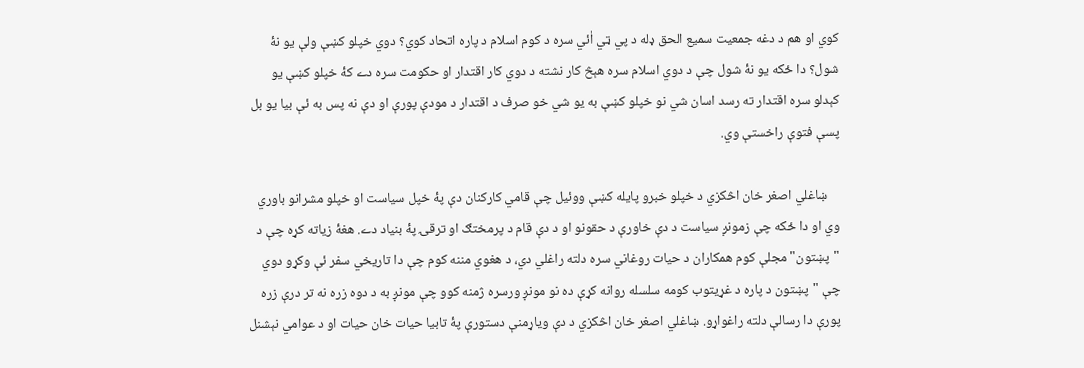کوي او هم د دغه جمعیت سمیع الحق ډله د پي ټي اٰئي سره د کوم اسلام د پاره اتحاد کوي؟ دوي خپلو کښې ولې یو نۀ شول؟ دا ځکه یو نۀ شول چې د دوي اسلام سره هېڅ کار نشته د دوي کار اقتدار او حکومت سره دے کۀ خپلو کښې یو کېدلو سره اقتدار ته رسد اسان شي نو خپلو کښې به یو شي خو صرف د اقتدار د مودې پورې او دې نه پس به ئې بیا یو بل پسې فتوې راخستې وي.

    ښاغلي اصغر خان اڅکزي د خپلو خبرو پایله کښې ووئیل چې قامي کارکنان دې پۀ خپل سیاست او خپلو مشرانو باوري وي او دا ځکه چې زمونږ سیاست د دې خاورې د حقونو او د دې قام د پرمختګ او ترقۍ پۀ بنیاد دے. هغۀ زیاته کړه چې د "پښتون" مجلې کوم همکاران د حیات روغاني سره دلته راغلي دي، د هغوي مننه کوم چې دا تاریخي سفر ئې وکړو دوي چې "پښتون د پاره د غړیتوب کومه سلسله روانه کړې ده نو مونږ ورسره ژمنه کوو چې مونږ به د دوه زره نه تر درې زره پورې دا رسالې دلته راغواړو. ښاغلي اصغر خان اڅکزي د دې ویاړمنې دستورې پۀ تابیا حیات خان حیات او د عوامي نېشنل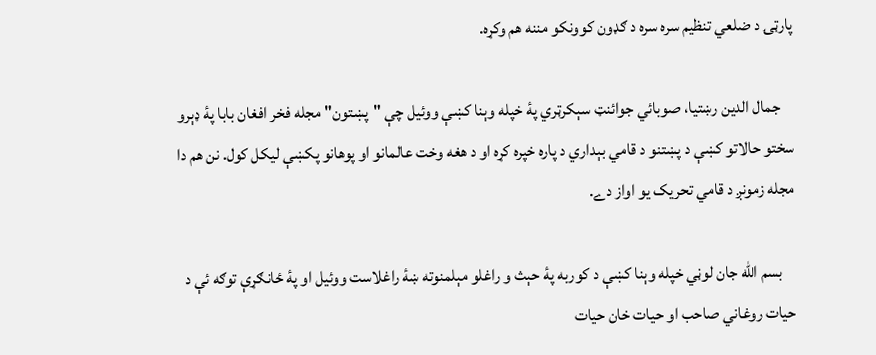پارټۍ د ضلعي تنظیم سره سره د ګډون کوونکو مننه هم وکړه.

    جمال الدين رښتيا، صوبائي جوائنټ سېکرټري پۀ خپله وېنا کښې ووئيل چې "پښتون" مجله فخر افغان بابا پۀ ډېرو سختو حالاتو کښې د پښتنو د قامي بېداري د پاره خپره کړه او د هغه وخت عالمانو او پوهانو پکښې ليکل کول. نن هم دا مجله زمونږ د قامي تحریک یو اواز دے.

    بسم الله جان لوڼي خپله وېنا کښې د کوربه پۀ حېث و راغلو مېلمنوته ښۀ راغلاست ووئيل او پۀ ځانګړې توګه ئې د حيات روغاني صاحب او حيات خان حيات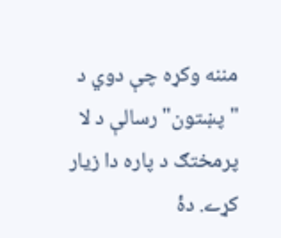مننه وکړه چې دوي د "پښتون" رسالې د لا پرمختګ د پاره دا زيار کړے. دۀ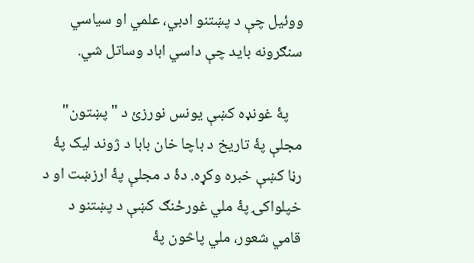ووئيل چې د پښتنو ادبي، علمي او سياسي سنګرونه بايد چې داسي اباد وساتل شي.

    پۀ غونډه کښې يونس نورزئ د "پښتون" مجلې پۀ تاريخ د باچا خان بابا د ژوند ليک پۀ رڼا کښې خبره وکړه. دۀ د مجلې پۀ ارزښت او د خپلواکۍ پۀ ملي غورځنګ کښې د پښتنو د قامي شعور، ملي پاڅون پۀ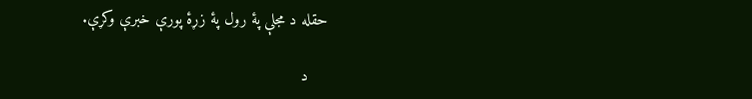حقله د مجلې پۀ رول پۀ زړۀ پورې خبرې وکړې.

    د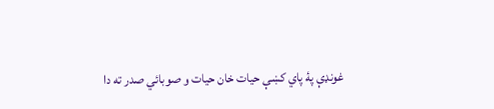غونډې پۀ پاي کښې حيات خان حيات و صوبائي صدر ته دا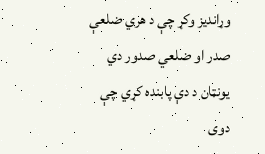وړانديز وکړ چې د هري ضلعې صدر او ضلعي صدور دي يونټان د دې پابنده کړي چې دوی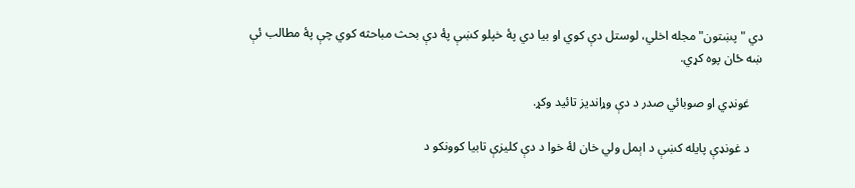دي "پښتون" مجله اخلي، لوستل دې کوي او بيا دي پۀ خپلو کښې پۀ دې بحث مباحثه کوي چې پۀ مطالب ئې ښه ځان پوه کړي.

    غونډي او صوبائي صدر د دې وړانديز تائيد وکړ.

    د غونډې پایله کښې د اېمل ولي خان لۀ خوا د دې کلیزې تابیا کوونکو د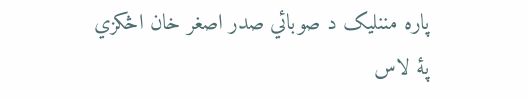پاره مننلیک د صوبائي صدر اصغر خان اڅکزي پۀ لاس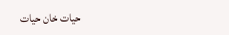حیات خان حیات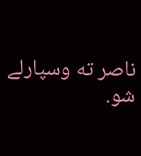ناصر ته وسپارلے شو.